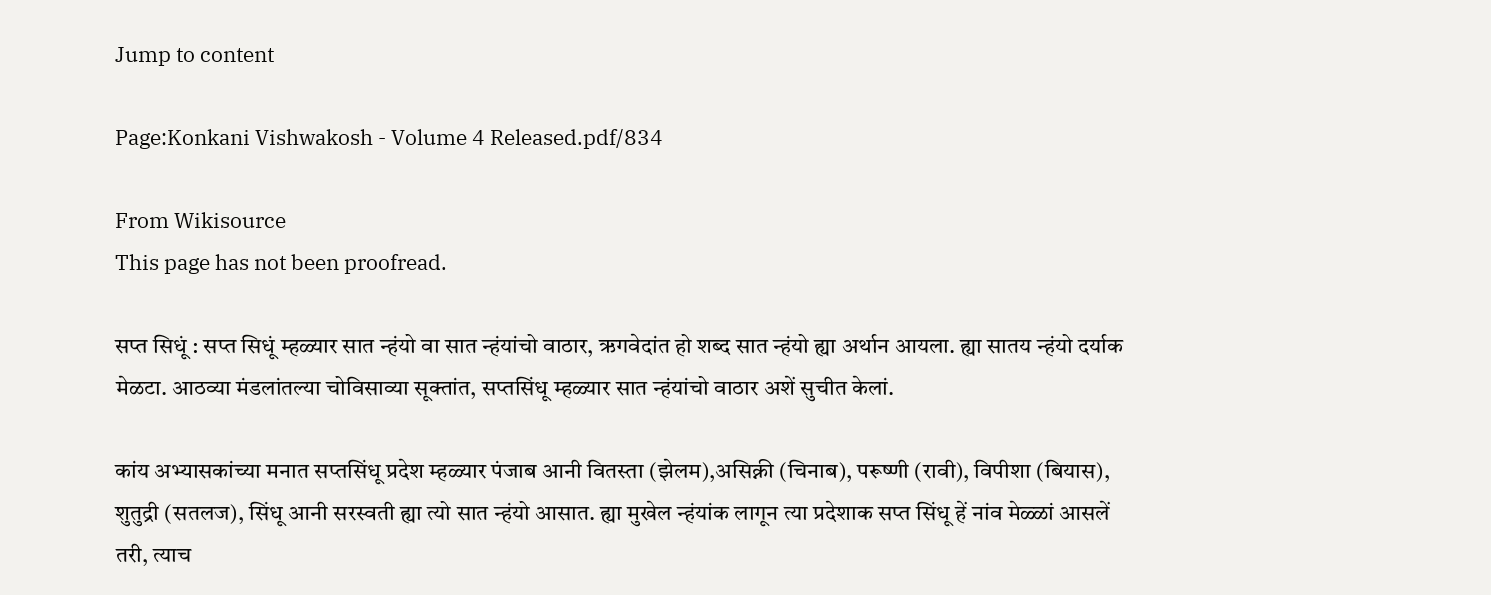Jump to content

Page:Konkani Vishwakosh - Volume 4 Released.pdf/834

From Wikisource
This page has not been proofread.

सप्त सिधूं : सप्त सिधूं म्हळ्यार सात न्हंयो वा सात न्हंयांचो वाठार, ऋगवेदांत हो शब्द सात न्हंयो ह्या अर्थान आयला. ह्या सातय न्हंयो दर्याक मेळटा. आठव्या मंडलांतल्या चोविसाव्या सूक्तांत, सप्तसिंधू म्हळ्यार सात न्हंयांचो वाठार अशें सुचीत केलां.

कांय अभ्यासकांच्या मनात सप्तसिंधू प्रदेश म्हळ्यार पंजाब आनी वितस्ता (झेलम),असिक्नी (चिनाब), परूष्णी (रावी), विपीशा (बियास), शुतुद्री (सतलज), सिंधू आनी सरस्वती ह्या त्यो सात न्हंयो आसात. ह्या मुखेल न्हंयांक लागून त्या प्रदेशाक सप्त सिंधू हें नांव मेळ्ळां आसलें तरी, त्याच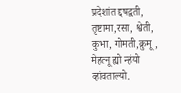प्रदेशांत द्दषद्वती, तृष्टामा,रसा, श्वेती, कुभा, गोमती,क्रुमू, मेहत्नू ह्यो न्हंयो व्हांवताल्यो.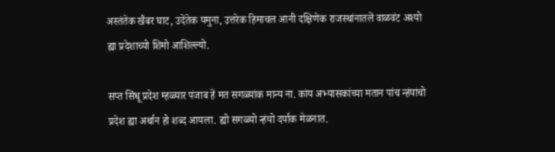अस्तंतेक खैबर घाट, उदेंतेक यमुना, उत्तरेक हिमाचल आनी दक्षिणेक राजस्थांनातलें वाळवंट अश्यो ह्या प्रदेशाच्यो शिमो आशिल्ल्यो.

सप्त सिंधू प्रदेश म्हळ्यार पंजाब हें मत सगळ्यांक मान्य ना. कांय अभ्यासकांच्या मतान पांच न्हंयांचो प्रदेश ह्या अर्थान हो शब्द आयला. ह्यो सगळ्यो न्हंयो दर्याक मेळनात.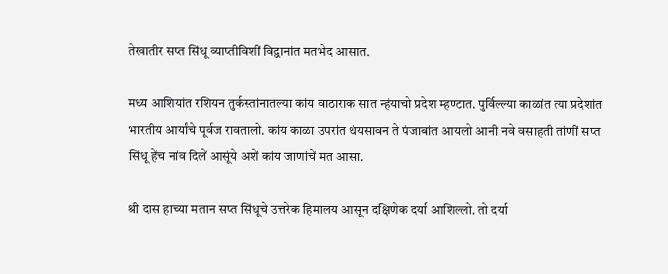तेखातीर सप्त सिंधू व्याप्तीविशीं विद्वानांत मतभेद आसात.

मध्य आशियांत रशियन तुर्कस्तांनातल्या कांय वाठाराक सात न्हंयाचो प्रदेश म्हण्टात. पुर्विल्ल्या काळांत त्या प्रदेशांत भारतीय आर्यांचे पूर्वज रावतालो. कांय काळा उपरांत थंयसावन ते पंजाबांत आयलो आनी नवे वसाहती तांणीं सप्त सिंधू हेंच नांव दिलें आसूंये अशें कांय जाणांचें मत आसा.

श्री दास हाच्या मतान सप्त सिंधूचे उत्तरेक हिमालय आसून दक्षिणेक दर्या आशिल्लो. तो दर्या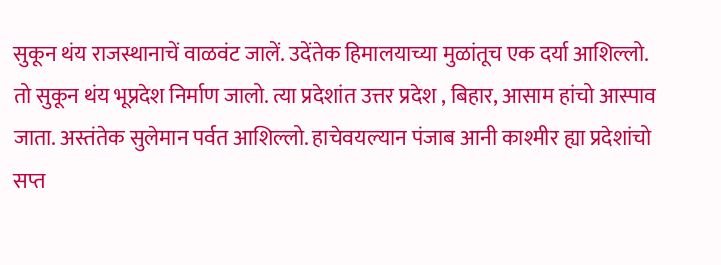सुकून थंय राजस्थानाचें वाळवंट जालें. उदेंतेक हिमालयाच्या मुळांतूच एक दर्या आशिल्लो. तो सुकून थंय भूप्रदेश निर्माण जालो. त्या प्रदेशांत उत्तर प्रदेश , बिहार, आसाम हांचो आस्पाव जाता. अस्तंतेक सुलेमान पर्वत आशिल्लो. हाचेवयल्यान पंजाब आनी काश्मीर ह्या प्रदेशांचो सप्त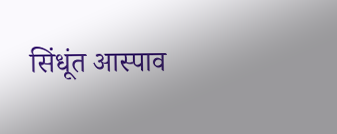सिंधूंत आस्पाव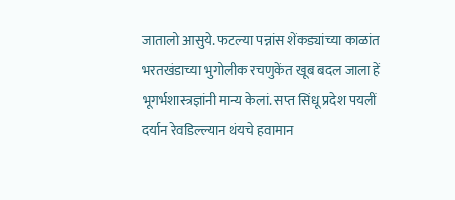जातालो आसुये. फटल्या पन्नांस शेंकड्यांच्या काळांत भरतखंडाच्या भुगोलीक रचणुकेंत खूब बदल जाला हें भूगर्भशास्त्रज्ञांनी मान्य केलां. सप्त सिंधू प्रदेश पयलीं दर्यान रेवडिल्ल्यान थंयचे हवामान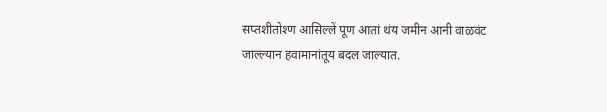सप्तशीतोश्ण आसिल्लें पूण आतां थंय जमीन आनी वाळवंट जाल्ल्यान हवामानांतूय बदल जाल्यात.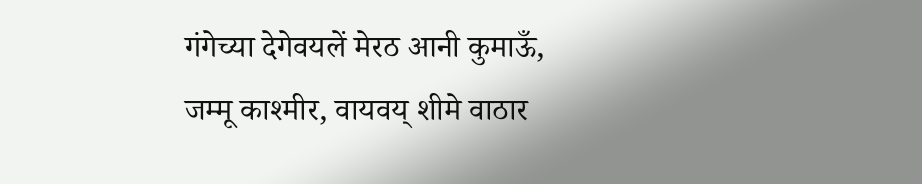गंगेच्या देगेवयलें मेरठ आनी कुमाऊँ, जम्मू काश्मीर, वायवय् शीमे वाठार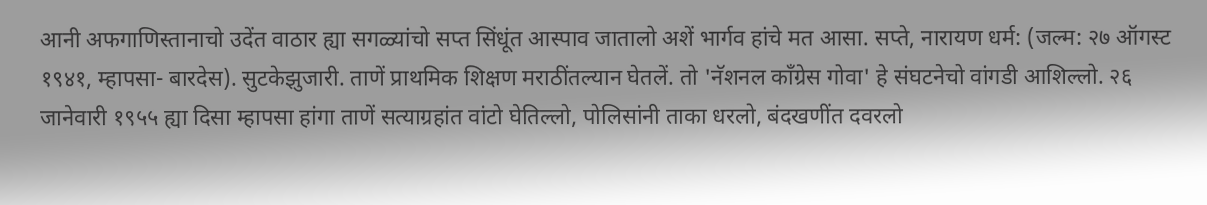आनी अफगाणिस्तानाचो उदेंत वाठार ह्या सगळ्यांचो सप्त सिंधूंत आस्पाव जातालो अशें भार्गव हांचे मत आसा. सप्ते, नारायण धर्म: (जल्म: २७ ऑगस्ट १९४१, म्हापसा- बारदेस). सुटकेझुजारी. ताणें प्राथमिक शिक्षण मराठींतल्यान घेतलें. तो 'नॅशनल काँग्रेस गोवा' हे संघटनेचो वांगडी आशिल्लो. २६ जानेवारी १९५५ ह्या दिसा म्हापसा हांगा ताणें सत्याग्रहांत वांटो घेतिल्लो, पोलिसांनी ताका धरलो, बंदखणींत दवरलो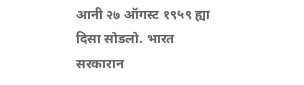आनी २७ ऑगस्ट १९५९ ह्या दिसा सोडलो. भारत सरकारान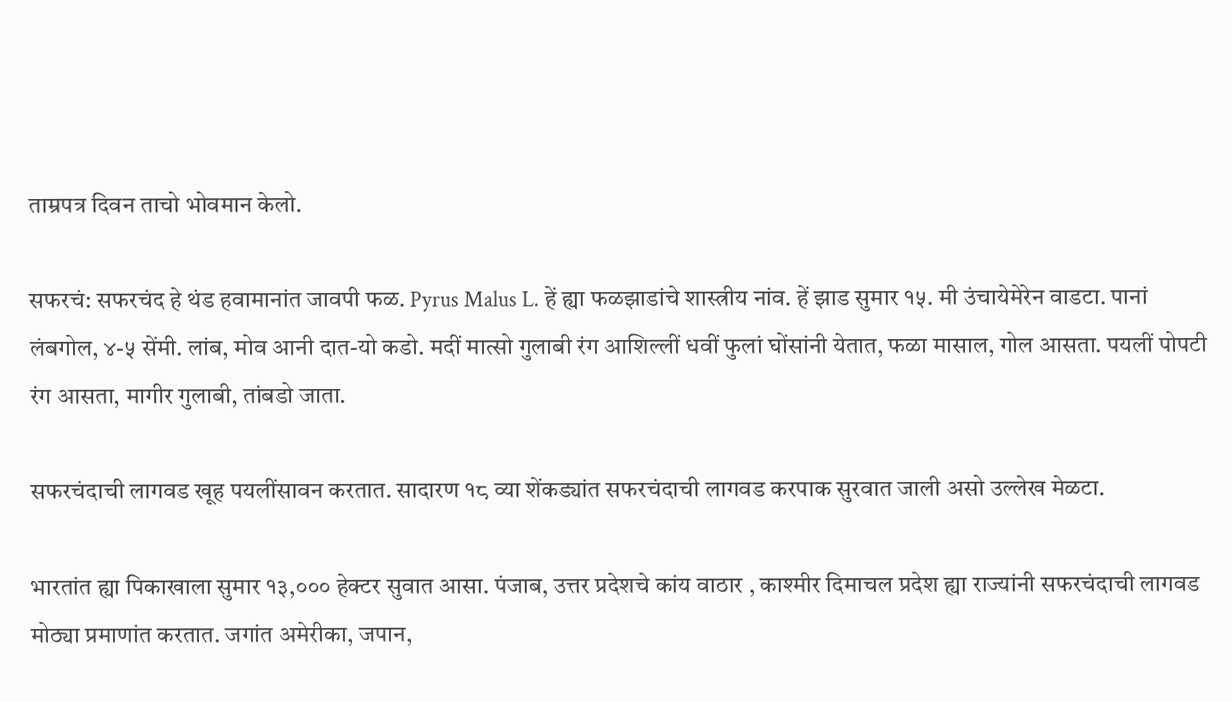ताम्रपत्र दिवन ताचो भोवमान केलो.

सफरचं: सफरचंद हे थंड हवामानांत जावपी फळ. Pyrus Malus L. हें ह्या फळझाडांचे शास्त्रीय नांव. हें झाड सुमार १५. मी उंचायेमेरेन वाडटा. पानां लंबगोल, ४-५ सेंमी. लांब, मोव आनी दात-यो कडो. मदीं मात्सो गुलाबी रंग आशिल्लीं धवीं फुलां घोंसांनी येतात, फळा मासाल, गोल आसता. पयलीं पोपटी रंग आसता, मागीर गुलाबी, तांबडो जाता.

सफरचंदाची लागवड खूह पयलींसावन करतात. सादारण १८ व्या शेंकड्यांत सफरचंदाची लागवड करपाक सुरवात जाली असो उल्लेख मेळटा.

भारतांत ह्या पिकाखाला सुमार १३,००० हेक्टर सुवात आसा. पंजाब, उत्तर प्रदेशचे कांय वाठार , काश्मीर दिमाचल प्रदेश ह्या राज्यांनी सफरचंदाची लागवड मोठ्या प्रमाणांत करतात. जगांत अमेरीका, जपान,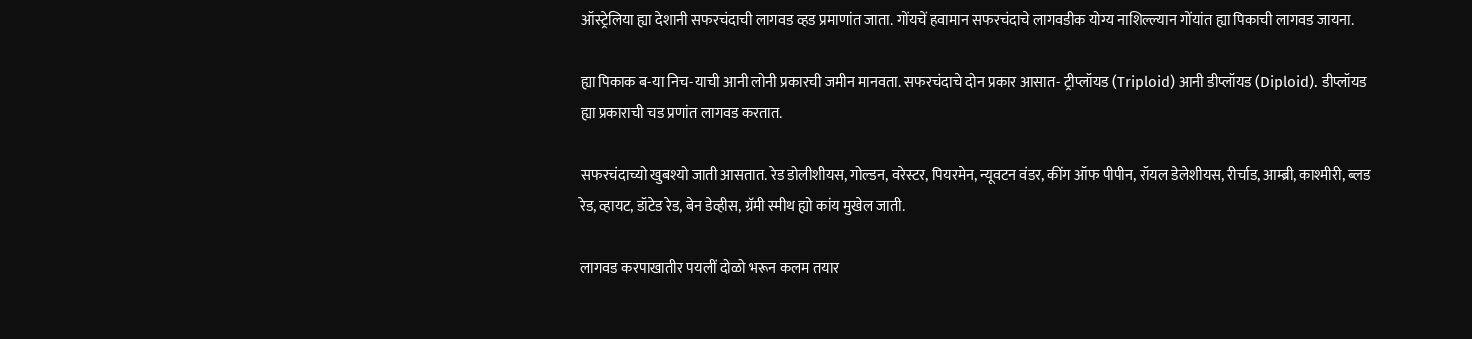ऑस्ट्रेलिया ह्या देशानी सफरचंदाची लागवड व्हड प्रमाणांत जाता. गोंयचें हवामान सफरचंदाचे लागवडीक योग्य नाशिल्ल्यान गोंयांत ह्या पिकाची लागवड जायना.

ह्या पिकाक ब-या निच-याची आनी लोनी प्रकारची जमीन मानवता. सफरचंदाचे दोन प्रकार आसात- ट्रीप्लॉयड (Triploid) आनी डीप्लॉयड (Diploid). डीप्लॉयड ह्या प्रकाराची चड प्रणांत लागवड करतात.

सफरचंदाच्यो खुबश्यो जाती आसतात. रेड डोलीशीयस, गोल्डन, वरेस्टर, पियरमेन, न्यूवटन वंडर, कींग ऑफ पीपीन, रॉयल डेलेशीयस, रीर्चाड, आम्ब्री, काश्मीरी, ब्लड रेड, व्हायट, डॉटेड रेड, बेन डेव्हीस, ग्रॅमी स्मीथ ह्यो कांय मुखेल जाती.

लागवड करपाखातीर पयलीं दोळो भरून कलम तयार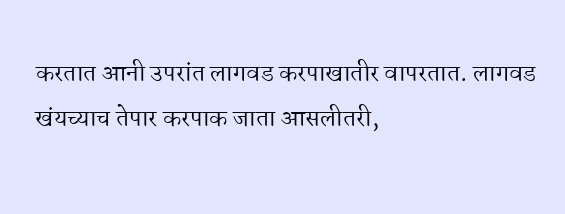करतात आनी उपरांत लागवड करपाखातीर वापरतात. लागवड खंयच्याच तेपार करपाक जाता आसलीतरी,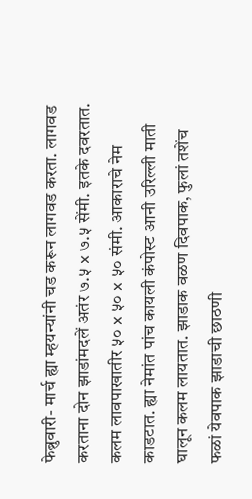फेब्रुवारी- मार्च ह्या म्हयन्यांनी चड करून लागवड करता. लागवड करताना दोन झाडांमदलें अतंर ७.५ x ७.५ सेंमी. इतके दवरतात. कलम लावपाखातीर ५० x ५० x ५० संमी. आकाराचे नेम काडटात. ह्या नेमांत पांच कायली कंपोस्ट आनी उरिल्ली माती घालून कलम लायतात. झाडाक वळण दिवपाक, फुलां तशेंच फळां येवपाक झाडाची छाठणी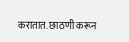करातात. छाठणी करून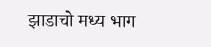झाडाचो मध्य भाग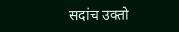सदांच उक्तो